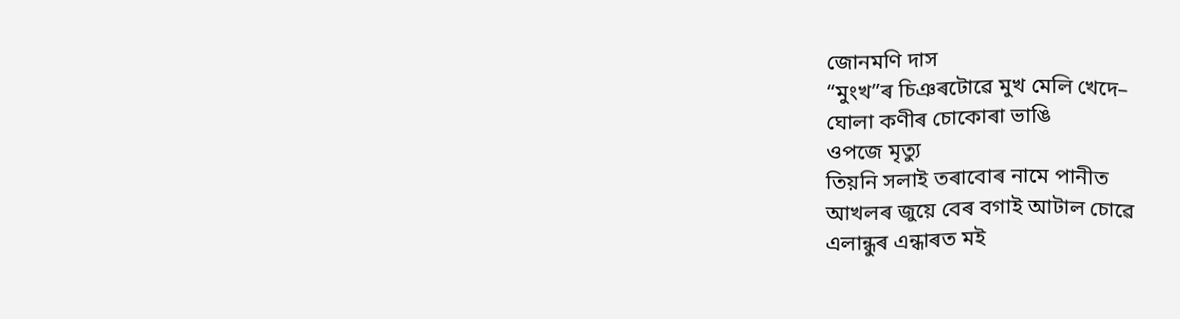জোনমণি দাস
“মুংখ”ৰ চিঞৰটোৱে মুখ মেলি খেদে–
ঘোলা কণীৰ চোকোৰা ভাঙি
ওপজে মৃত্যু
তিয়নি সলাই তৰাবোৰ নামে পানীত
আখলৰ জুয়ে বেৰ বগাই আটাল চোৱে
এলান্ধুৰ এন্ধাৰত মই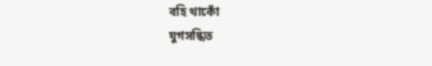বহি থাকোঁ
যুগসন্ধিত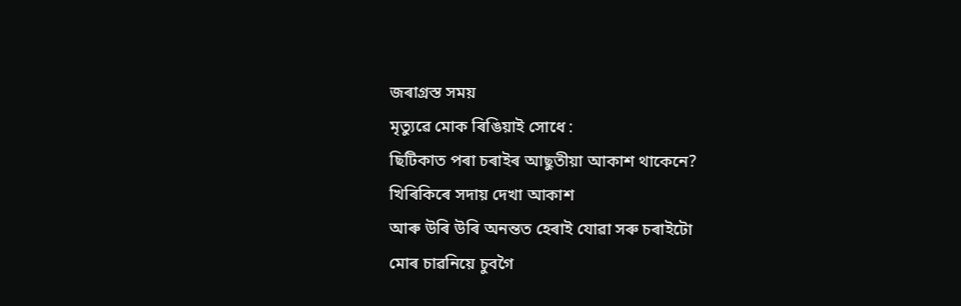জৰাগ্ৰস্ত সময়
মৃত্যুৱে মোক ৰিঙিয়াই সোধে :
ছিটিকাত পৰা চৰাইৰ আছুতীয়া আকাশ থাকেনে?
খিৰিকিৰে সদায় দেখা আকাশ
আৰু উৰি উৰি অনন্তত হেৰাই যোৱা সৰু চৰাইটো
মোৰ চাৱনিয়ে চুবগৈ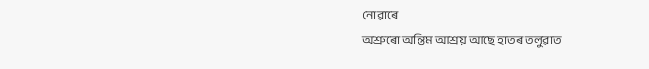নোৱাৰে
অশ্ৰুৰো অন্তিম আশ্ৰয় আছে হাতৰ তলুৱাত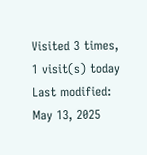Visited 3 times, 1 visit(s) today
Last modified: May 13, 2025